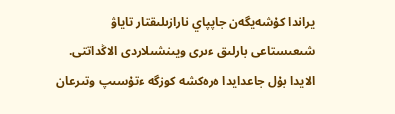يراندا كۇشەيگەن جاپپاي نارازىلىقتار تاياۋ شىعىستاعى بارلىق ءىرى ويىنشىلاردى الاڭداتتى. الايدا بۇل جاعدايدا ەرەكشە كوزگە ءتۇسىپ وتىرعان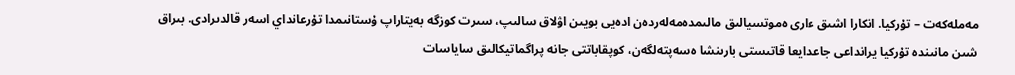مەملەكەت – تۇركيا. انكارا اشىق ءارى ەموتسيالىق مالىمدەمەلەردەن ادەيى بويىن اۋلاق سالىپ، سىرت كوزگە بەيتاراپ ۇستانىمدا تۇرعانداي اسەر قالدىرادى. بىراق شىن مانىندە تۇركيا يرانداعى جاعدايعا قاتىستى بارىنشا ەسەپتەلگەن، كوپقاباتتى جانە پراگماتيكالىق ساياسات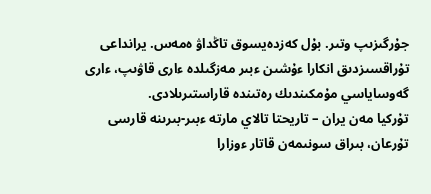جۇرگىزىپ وتىر. بۇل كەزدەيسوق تاڭداۋ ەمەس. يرانداعى تۇراقسىزدىق انكارا ءۇشىن ءبىر مەزگىلدە ءارى قاۋىپ، ءارى گەوساياسي مۇمكىندىك رەتىندە قاراستىرىلادى.
تۇركيا مەن يران – تاريحتا تالاي مارتە ءبىر-بىرىنە قارسى تۇرعان، بىراق سونىمەن قاتار ءوزارا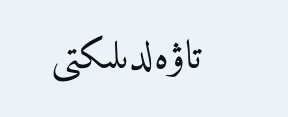تاۋەلدىلىكتى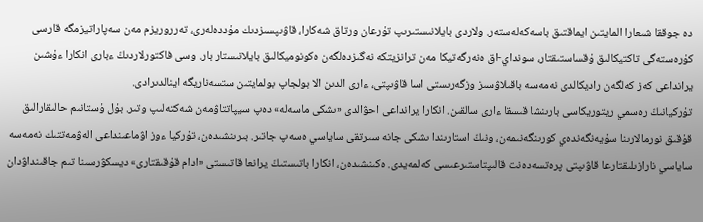دە جوققا شىعارا المايتىن ايماقتىق باسەكەلەستەر. ولاردى بايلانىستىرىپ تۇرعان ورتاق شەكارا، قاۋىپسىزدىك مۇددەلەرى، تەرروريزم مەن سەپاراتيزمگە قارسى كۇرەستەگى تاكتيكالىق ۇقساستىقتار، سونداي-اق ەنەرگەتيكا مەن ترانزيتكە نەگىزدەلگەن ەكونوميكالىق بايلانىستار بار. وسى فاكتورلاردىڭ ءبارى انكارا ءۇشىن يرانداعى كەز كەلگەن راديكالدى نەمەسە باقىلاۋسىز وزگەرىستى اسا قاۋىپتى، ءارى الدىن الا بولجاپ بولمايتىن ستسەناريگە اينالدىرادى.
تۇركيانىڭ رەسمي ريتوريكاسى بارىنشا قىسقا ءارى سالقىن. انكارا يرانداعى احۋالدى «ىشكى ماسەلە» دەپ سيپاتتاۋمەن شەكتەلىپ وتىر. بۇل ۇستانىم حالىقارالىق قۇقىق نورمالارىنا سۇيەنگەندەي كورىنگەنىمەن، ونىڭ استارىندا ىشكى جانە سىرتقى ساياسي ەسەپ جاتىر. بىرىنشىدەن، تۇركيا ءوز اۋماعىنداعى الەۋمەتتىك نەمەسە ساياسي نارازىلىقتارعا قاۋىپتى پرەتسەدەنت قالىپتاستىرعىسى كەلمەيدى. ەكىنشىدەن، انكارا باتىستىڭ يرانعا قاتىستى «ادام قۇقىقتارى» ديسكۋرسىنا تىم جاقىنداۋدان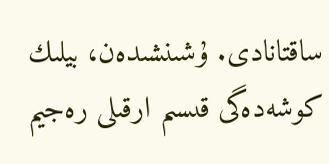ساقتانادى. ۇشىنشىدەن، بيلىك كوشەدەگى قىسىم ارقىلى رەجيم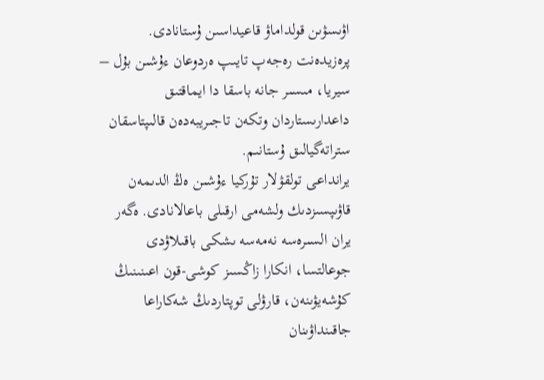اۋىسۋىن قولداماۋ قاعيداسىن ۇستانادى. پرەزيدەنت رەجەپ تايىپ ەردوعان ءۇشىن بۇل – سيريا، مىسىر جانە باسقا دا ايماقتىق داعدارىستاردان وتكەن تاجىريبەدەن قالىپتاسقان ستراتەگيالىق ۇستانىم.
يرانداعى تولقۋلار تۇركيا ءۇشىن ەڭ الدىمەن قاۋىپسىزدىك ولشەمى ارقىلى باعالانادى. ەگەر يران السىرەسە نەمەسە ىشكى باقىلاۋدى جوعالتسا، انكارا زاڭسىز كوشى-قون اعىنىنىڭ كۇشەيۋىنەن، قارۋلى توپتاردىڭ شەكاراعا جاقىنداۋىنان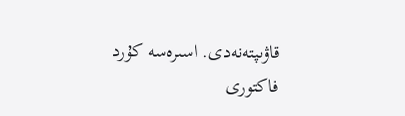قاۋىپتەنەدى. اسىرەسە كۇرد فاكتورى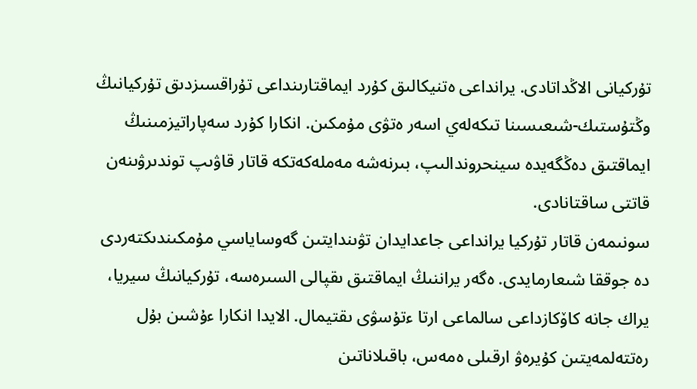تۇركيانى الاڭداتادى. يرانداعى ەتنيكالىق كۇرد ايماقتارىنداعى تۇراقسىزدىق تۇركيانىڭ وڭتۇستىك-شىعىسىنا تىكەلەي اسەر ەتۋى مۇمكىن. انكارا كۇرد سەپاراتيزمىنىڭ ايماقتىق دەڭگەيدە سينحروندالىپ، بىرنەشە مەملەكەتكە قاتار قاۋىپ توندىرۋىنەن قاتتى ساقتانادى.
سونىمەن قاتار تۇركيا يرانداعى جاعدايدان تۋىندايتىن گەوساياسي مۇمكىندىكتەردى دە جوققا شىعارمايدى. ەگەر يراننىڭ ايماقتىق ىقپالى السىرەسە، تۇركيانىڭ سيريا، يراك جانە كاۆكازداعى سالماعى ارتا ءتۇسۋى ىقتيمال. الايدا انكارا ءۇشىن بۇل رەتتەلمەيتىن كۇيرەۋ ارقىلى ەمەس، باقىلاناتىن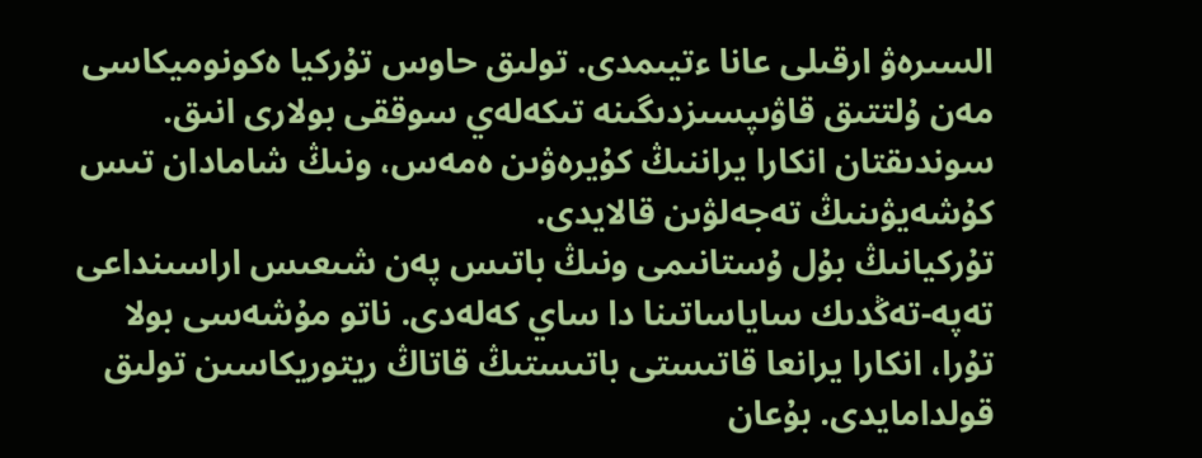السىرەۋ ارقىلى عانا ءتيىمدى. تولىق حاوس تۇركيا ەكونوميكاسى مەن ۇلتتىق قاۋىپسىزدىگىنە تىكەلەي سوققى بولارى انىق. سوندىقتان انكارا يراننىڭ كۇيرەۋىن ەمەس، ونىڭ شامادان تىس كۇشەيۋىنىڭ تەجەلۋىن قالايدى.
تۇركيانىڭ بۇل ۇستانىمى ونىڭ باتىس پەن شىعىس اراسىنداعى تەپە-تەڭدىك ساياساتىنا دا ساي كەلەدى. ناتو مۇشەسى بولا تۇرا، انكارا يرانعا قاتىستى باتىستىڭ قاتاڭ ريتوريكاسىن تولىق قولدامايدى. بۇعان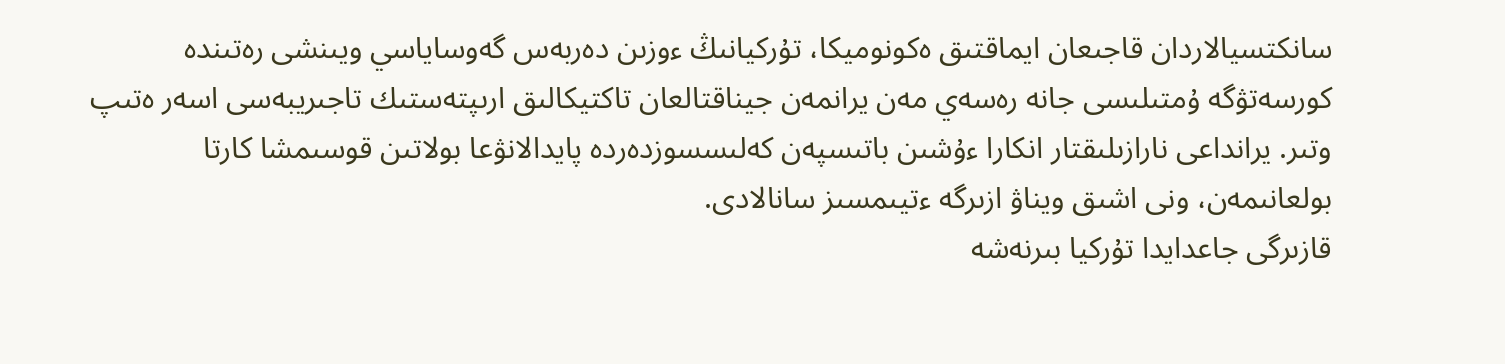سانكتسيالاردان قاجىعان ايماقتىق ەكونوميكا، تۇركيانىڭ ءوزىن دەربەس گەوساياسي ويىنشى رەتىندە كورسەتۋگە ۇمتىلىسى جانە رەسەي مەن يرانمەن جيناقتالعان تاكتيكالىق ارىپتەستىك تاجىريبەسى اسەر ەتىپ وتىر. يرانداعى نارازىلىقتار انكارا ءۇشىن باتىسپەن كەلىسسوزدەردە پايدالانۋعا بولاتىن قوسىمشا كارتا بولعانىمەن، ونى اشىق ويناۋ ازىرگە ءتيىمسىز سانالادى.
قازىرگى جاعدايدا تۇركيا بىرنەشە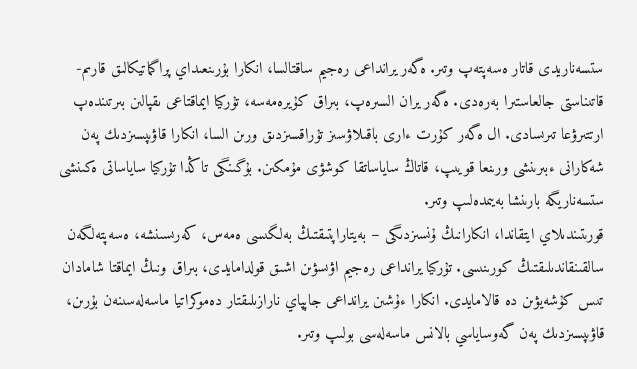ستسەناريدى قاتار ەسەپتەپ وتىر. ەگەر يرانداعى رەجيم ساقتالسا، انكارا بۇرىنعىداي پراگماتيكالىق قارىم-قاتىناستى جالعاستىرا بەرەدى. ەگەر يران السىرەپ، بىراق كۇيرەمەسە، تۇركيا ايماقتاعى ىقپالىن بىرتىندەپ ارتتىرۋعا تىرىسادى. ال ەگەر كۇرت ءارى باقىلاۋسىز تۇراقسىزدىق ورىن السا، انكارا قاۋىپسىزدىك پەن شەكارانى ءبىرىنشى ورىنعا قويىپ، قاتاڭ ساياساتقا كوشۋى مۇمكىن. بۇگىنگى تاڭدا تۇركيا ساياساتى ەكىنشى ستسەناريگە بارىنشا بەيىمدەلىپ وتىر.
قورىتىندىلاي ايتقاندا، انكارانىڭ ۇنسىزدىگى – بەيتاراپتىقتىڭ بەلگىسى ەمەس، كەرىسىنشە، ەسەپتەلگەن سالقىنقاندىلىقتىڭ كورىنىسى. تۇركيا يرانداعى رەجيم اۋىسۋىن اشىق قولدامايدى، بىراق ونىڭ ايماقتا شامادان تىس كۇشەيۋىن دە قالامايدى. انكارا ءۇشىن يرانداعى جاپپاي نارازىلىقتار دەموكراتيا ماسەلەسىنەن بۇرىن، قاۋىپسىزدىك پەن گەوساياسي بالانس ماسەلەسى بولىپ وتىر.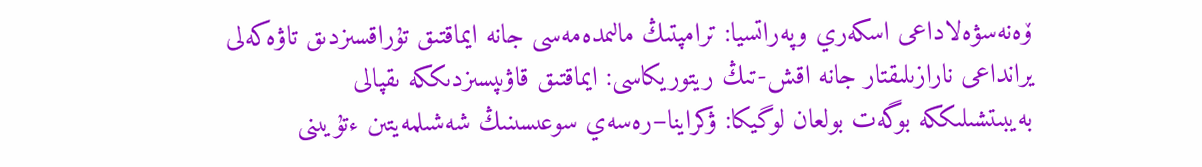ۆەنەسۋەلاداعى اسكەري وپەراتسيا: ترامپتىڭ مالىمدەمەسى جانە ايماقتىق تۇراقسىزدىق تاۋەكەلى
يرانداعى نارازىلىقتار جانە اقش-تىڭ ريتوريكاسى: ايماقتىق قاۋىپسىزدىككە ىقپالى
بەيبىتشىلىككە بوگەت بولعان لوگيكا: ۋكراينا–رەسەي سوعىسىنىڭ شەشىلمەيتىن ءتۇيىنى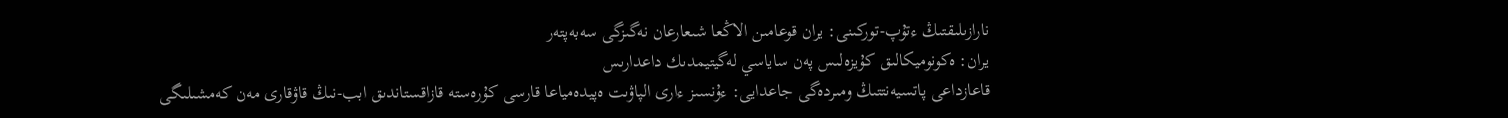نارازىلىقتىڭ ءتۇپ-توركىنى: يران قوعامىن الاڭعا شىعارعان نەگىزگى سەبەپتەر
يران: ەكونوميكالىق كۇيزەلىس پەن ساياسي لەگيتيمدىك داعدارىس
قاعازداعى پاتسيەنتتىڭ ومىردەگى جاعدايى: ءۇنسىز ءارى الپاۋىت ەپيدەمياعا قارسى كۇرەستە قازاقستاندىق ابب-نىڭ قاۋقارى مەن كەمشىلىگى